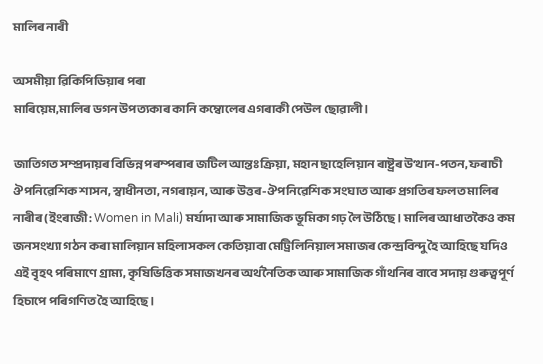মালিৰ নাৰী

অসমীয়া ৱিকিপিডিয়াৰ পৰা
মাৰিয়েম,মালিৰ ডগন উপত্যকাৰ কানি কম্বোলেৰ এগৰাকী পেউল ছোৱালী।

জাতিগত সম্প্ৰদায়ৰ বিভিন্ন পৰম্পৰাৰ জটিল আন্তঃক্ৰিয়া, মহান ছাহেলিয়ান ৰাষ্ট্ৰৰ উত্থান-পতন, ফৰাচী ঔপনিৱেশিক শাসন, স্বাধীনতা, নগৰায়ন, আৰু উত্তৰ-ঔপনিৱেশিক সংঘাত আৰু প্ৰগতিৰ ফলত মালিৰ নাৰীৰ (ইংৰাজী: Women in Mali) মৰ্যাদা আৰু সামাজিক ভূমিকা গঢ় লৈ উঠিছে। মালিৰ আধাতকৈও কম জনসংখ্যা গঠন কৰা মালিয়ান মহিলাসকল কেতিয়াবা মেট্ৰিলিনিয়াল সমাজৰ কেন্দ্ৰবিন্দু হৈ আহিছে যদিও এই বৃহৎ পৰিমাণে গ্ৰাম্য, কৃষিভিত্তিক সমাজখনৰ অৰ্থনৈতিক আৰু সামাজিক গাঁথনিৰ বাবে সদায় গুৰুত্বপূৰ্ণ হিচাপে পৰিগণিত হৈ আহিছে।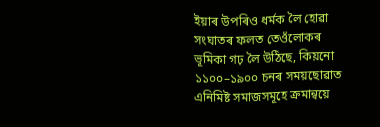ইয়াৰ উপৰিও ধৰ্মক লৈ হোৱা সংঘাতৰ ফলত তেওঁলোকৰ ভূমিকা গঢ় লৈ উঠিছে, কিয়নো ১১০০–১৯০০ চনৰ সময়ছোৱাত এনিমিষ্ট সমাজসমূহে ক্ৰমান্বয়ে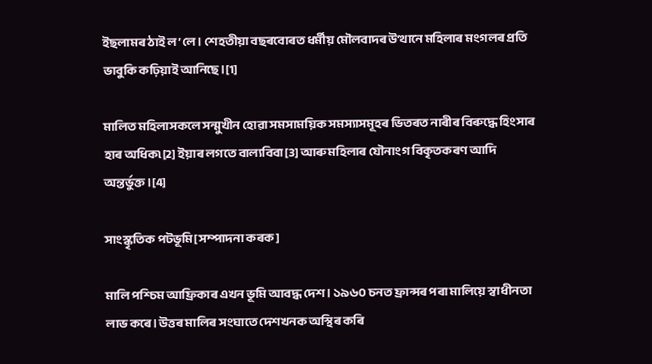ইছলামৰ ঠাই ল’লে। শেহতীয়া বছৰবোৰত ধৰ্মীয় মৌলবাদৰ উত্থানে মহিলাৰ মংগলৰ প্ৰতি ভাবুকি কঢ়িয়াই আনিছে।[1]

মালিত মহিলাসকলে সন্মুখীন হোৱা সমসাময়িক সমস্যাসমূহৰ ভিতৰত নাৰীৰ বিৰুদ্ধে হিংসাৰ হাৰ অধিক৷[2] ইয়াৰ লগতে বাল্যবিবা[3] আৰু মহিলাৰ যৌনাংগ বিকৃতকৰণ আদি অন্তৰ্ভুক্ত।[4]

সাংস্কৃতিক পটভূমি[সম্পাদনা কৰক]

মালি পশ্চিম আফ্ৰিকাৰ এখন ভূমি আবদ্ধ দেশ। ১৯৬০ চনত ফ্ৰান্সৰ পৰা মালিয়ে স্বাধীনতা লাভ কৰে। উত্তৰ মালিৰ সংঘাতে দেশখনক অস্থিৰ কৰি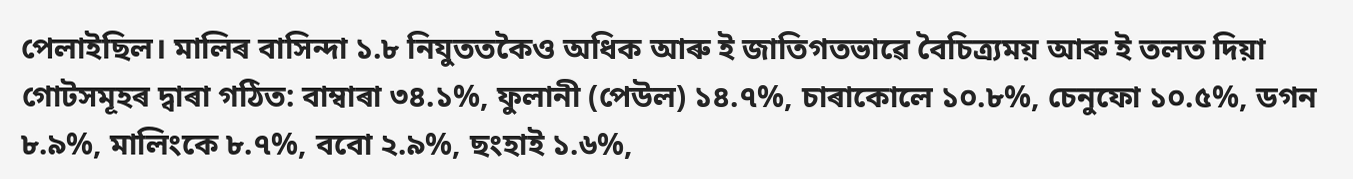পেলাইছিল। মালিৰ বাসিন্দা ১.৮ নিযুততকৈও অধিক আৰু ই জাতিগতভাৱে বৈচিত্ৰ্যময় আৰু ই তলত দিয়া গোটসমূহৰ দ্বাৰা গঠিত: বাম্বাৰা ৩৪.১%, ফুলানী (পেউল) ১৪.৭%, চাৰাকোলে ১০.৮%, চেনুফো ১০.৫%, ডগন ৮.৯%, মালিংকে ৮.৭%, ববো ২.৯%, ছংহাই ১.৬%,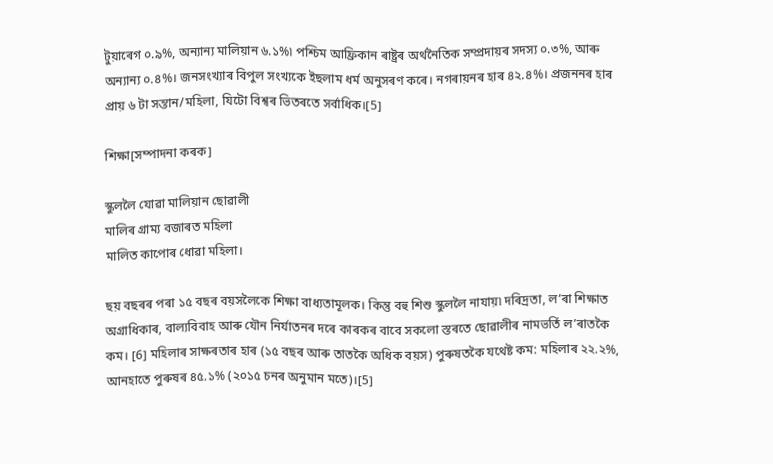টুয়াৰেগ ০.৯%, অন্যান্য মালিয়ান ৬.১%৷ পশ্চিম আফ্ৰিকান ৰাষ্ট্ৰৰ অৰ্থনৈতিক সম্প্ৰদায়ৰ সদস্য ০.৩%, আৰু অন্যান্য ০.৪%। জনসংখ্যাৰ বিপুল সংখ্যকে ইছলাম ধৰ্ম অনুসৰণ কৰে। নগৰায়নৰ হাৰ ৪২.৪%। প্ৰজননৰ হাৰ প্ৰায় ৬ টা সন্তান/মহিলা, যিটো বিশ্বৰ ভিতৰতে সৰ্বাধিক।[5]

শিক্ষা[সম্পাদনা কৰক]

স্কুললৈ যোৱা মালিয়ান ছোৱালী
মালিৰ গ্ৰাম্য বজাৰত মহিলা
মালিত কাপোৰ ধোৱা মহিলা।

ছয় বছৰৰ পৰা ১৫ বছৰ বয়সলৈকে শিক্ষা বাধ্যতামূলক। কিন্তু বহু শিশু স্কুললৈ নাযায়৷ দৰিদ্ৰতা, ল’ৰা শিক্ষাত অগ্ৰাধিকাৰ, বাল্যবিবাহ আৰু যৌন নিৰ্যাতনৰ দৰে কাৰকৰ বাবে সকলো স্তৰতে ছোৱালীৰ নামভৰ্তি ল’ৰাতকৈ কম। [6] মহিলাৰ সাক্ষৰতাৰ হাৰ (১৫ বছৰ আৰু তাতকৈ অধিক বয়স) পুৰুষতকৈ যথেষ্ট কম: মহিলাৰ ২২.২%, আনহাতে পুৰুষৰ ৪৫.১% (২০১৫ চনৰ অনুমান মতে)।[5]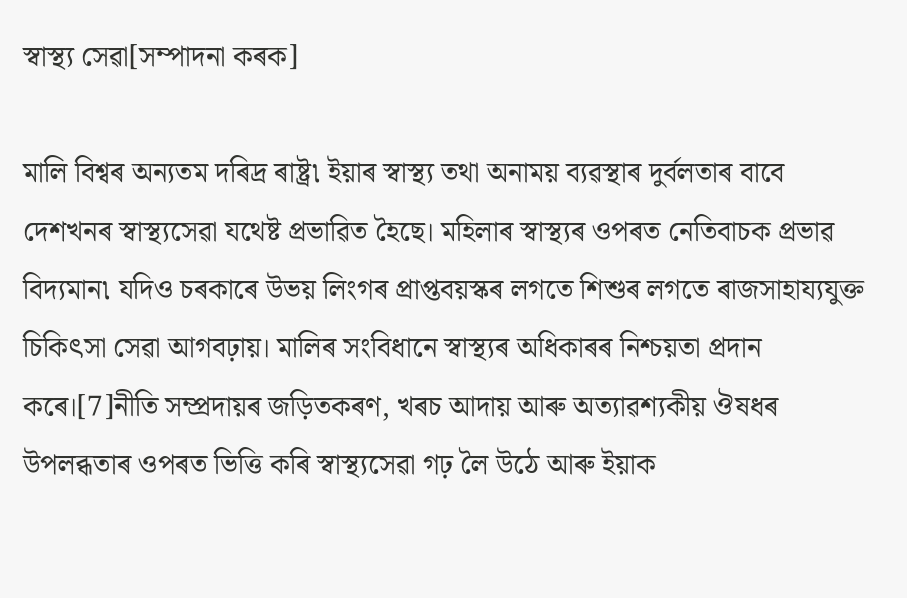স্বাস্থ্য সেৱা[সম্পাদনা কৰক]

মালি বিশ্বৰ অন্যতম দৰিদ্ৰ ৰাষ্ট্ৰ৷ ইয়াৰ স্বাস্থ্য তথা অনাময় ব্যৱস্থাৰ দুৰ্বলতাৰ বাবে দেশখনৰ স্বাস্থ্যসেৱা যথেষ্ট প্ৰভাৱিত হৈছে। মহিলাৰ স্বাস্থ্যৰ ওপৰত নেতিবাচক প্ৰভাৱ বিদ্যমান৷ যদিও চৰকাৰে উভয় লিংগৰ প্ৰাপ্তবয়স্কৰ লগতে শিশুৰ লগতে ৰাজসাহায্যযুক্ত চিকিৎসা সেৱা আগবঢ়ায়। মালিৰ সংবিধানে স্বাস্থ্যৰ অধিকাৰৰ নিশ্চয়তা প্ৰদান কৰে।[7]নীতি সম্প্ৰদায়ৰ জড়িতকৰণ, খৰচ আদায় আৰু অত্যাৱশ্যকীয় ঔষধৰ উপলব্ধতাৰ ওপৰত ভিত্তি কৰি স্বাস্থ্যসেৱা গঢ় লৈ উঠে আৰু ইয়াক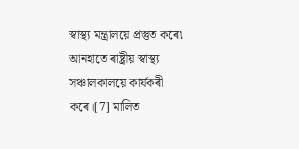স্বাস্থ্য মন্ত্ৰালয়ে প্ৰস্তুত কৰে৷ আনহাতে ৰাষ্ট্ৰীয় স্বাস্থ্য সঞ্চালকালয়ে কাৰ্যকৰী কৰে।[7] মালিত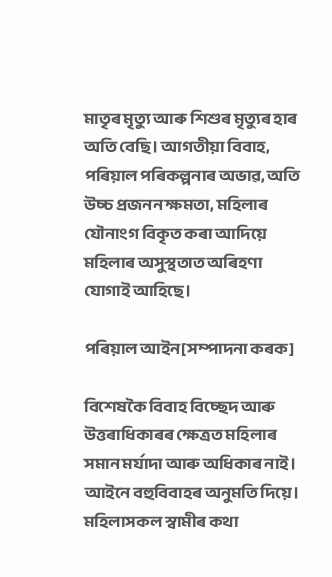মাতৃৰ মৃত্যু আৰু শিশুৰ মৃত্যুৰ হাৰ অতি বেছি। আগতীয়া বিবাহ, পৰিয়াল পৰিকল্পনাৰ অভাৱ, অতি উচ্চ প্ৰজনন ক্ষমতা, মহিলাৰ যৌনাংগ বিকৃত কৰা আদিয়ে মহিলাৰ অসুস্থতাত অৰিহণা যোগাই আহিছে।

পৰিয়াল আইন[সম্পাদনা কৰক]

বিশেষকৈ বিবাহ বিচ্ছেদ আৰু উত্তৰাধিকাৰৰ ক্ষেত্ৰত মহিলাৰ সমান মৰ্যাদা আৰু অধিকাৰ নাই। আইনে বহুবিবাহৰ অনুমতি দিয়ে। মহিলাসকল স্বামীৰ কথা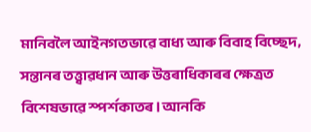মানিবলৈ আইনগতভাৱে বাধ্য আৰু বিবাহ বিচ্ছেদ, সন্তানৰ তত্ত্বাৱধান আৰু উত্তৰাধিকাৰৰ ক্ষেত্ৰত বিশেষভাৱে স্পৰ্শকাতৰ। আনকি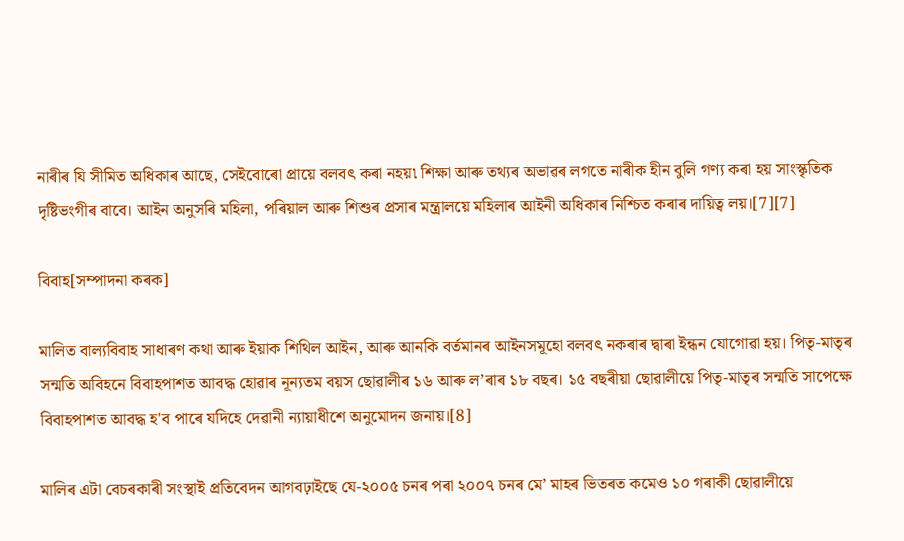নাৰীৰ যি সীমিত অধিকাৰ আছে, সেইবোৰো প্ৰায়ে বলবৎ কৰা নহয়৷ শিক্ষা আৰু তথ্যৰ অভাৱৰ লগতে নাৰীক হীন বুলি গণ্য কৰা হয় সাংস্কৃতিক দৃষ্টিভংগীৰ বাবে। আইন অনুসৰি মহিলা, পৰিয়াল আৰু শিশুৰ প্ৰসাৰ মন্ত্ৰালয়ে মহিলাৰ আইনী অধিকাৰ নিশ্চিত কৰাৰ দায়িত্ব লয়।[7][7]

বিবাহ[সম্পাদনা কৰক]

মালিত বাল্যবিবাহ সাধাৰণ কথা আৰু ইয়াক শিথিল আইন, আৰু আনকি বৰ্তমানৰ আইনসমূহো বলবৎ নকৰাৰ দ্বাৰা ইন্ধন যোগোৱা হয়। পিতৃ-মাতৃৰ সন্মতি অবিহনে বিবাহপাশত আবদ্ধ হোৱাৰ নূন্যতম বয়স ছোৱালীৰ ১৬ আৰু ল’ৰাৰ ১৮ বছৰ। ১৫ বছৰীয়া ছোৱালীয়ে পিতৃ-মাতৃৰ সন্মতি সাপেক্ষে বিবাহপাশত আবদ্ধ হ'ব পাৰে যদিহে দেৱানী ন্যায়াধীশে অনুমোদন জনায়।[8]

মালিৰ এটা বেচৰকাৰী সংস্থাই প্ৰতিবেদন আগবঢ়াইছে যে-২০০৫ চনৰ পৰা ২০০৭ চনৰ মে’ মাহৰ ভিতৰত কমেও ১০ গৰাকী ছোৱালীয়ে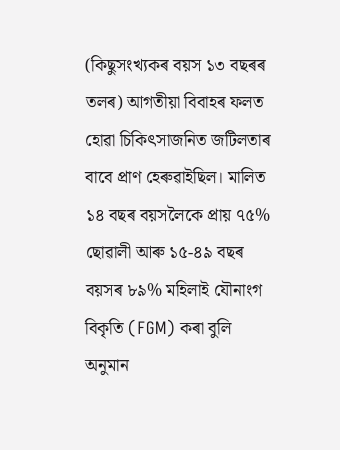(কিছুসংখ্যকৰ বয়স ১৩ বছৰৰ তলৰ) আগতীয়া বিবাহৰ ফলত হোৱা চিকিৎসাজনিত জটিলতাৰ বাবে প্ৰাণ হেৰুৱাইছিল। মালিত ১৪ বছৰ বয়সলৈকে প্ৰায় ৭৫% ছোৱালী আৰু ১৫-৪৯ বছৰ বয়সৰ ৮৯% মহিলাই যৌনাংগ বিকৃতি (FGM) কৰা বুলি অনুমান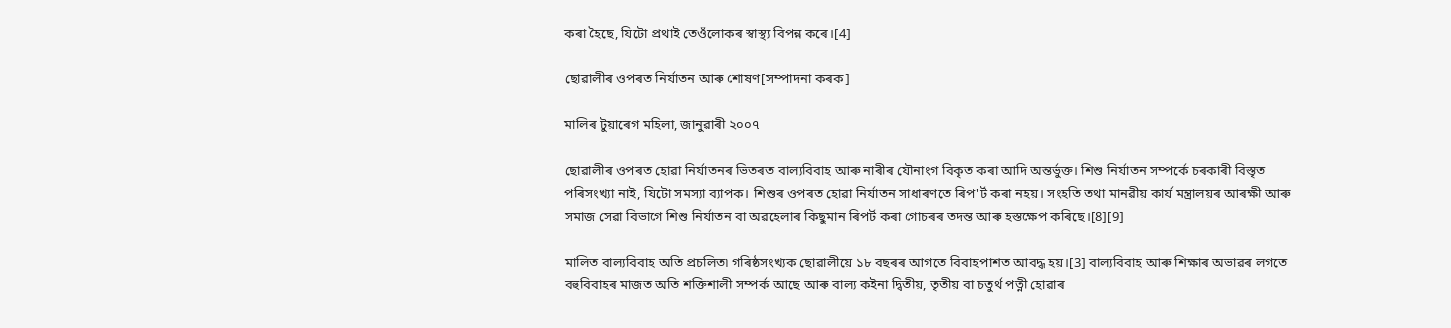কৰা হৈছে, যিটো প্ৰথাই তেওঁলোকৰ স্বাস্থ্য বিপন্ন কৰে।[4]

ছোৱালীৰ ওপৰত নিৰ্যাতন আৰু শোষণ[সম্পাদনা কৰক]

মালিৰ টুয়াৰেগ মহিলা, জানুৱাৰী ২০০৭

ছোৱালীৰ ওপৰত হোৱা নিৰ্যাতনৰ ভিতৰত বাল্যবিবাহ আৰু নাৰীৰ যৌনাংগ বিকৃত কৰা আদি অন্তৰ্ভুক্ত। শিশু নিৰ্যাতন সম্পৰ্কে চৰকাৰী বিস্তৃত পৰিসংখ্যা নাই, যিটো সমস্যা ব্যাপক। শিশুৰ ওপৰত হোৱা নিৰ্যাতন সাধাৰণতে ৰিপ'ৰ্ট কৰা নহয়। সংহতি তথা মানৱীয় কাৰ্য মন্ত্ৰালয়ৰ আৰক্ষী আৰু সমাজ সেৱা বিভাগে শিশু নিৰ্যাতন বা অৱহেলাৰ কিছুমান ৰিপৰ্ট কৰা গোচৰৰ তদন্ত আৰু হস্তক্ষেপ কৰিছে।[8][9]

মালিত বাল্যবিবাহ অতি প্ৰচলিত৷ গৰিষ্ঠসংখ্যক ছোৱালীয়ে ১৮ বছৰৰ আগতে বিবাহপাশত আবদ্ধ হয়।[3] বাল্যবিবাহ আৰু শিক্ষাৰ অভাৱৰ লগতে বহুবিবাহৰ মাজত অতি শক্তিশালী সম্পৰ্ক আছে আৰু বাল্য কইনা দ্বিতীয়, তৃতীয় বা চতুৰ্থ পত্নী হোৱাৰ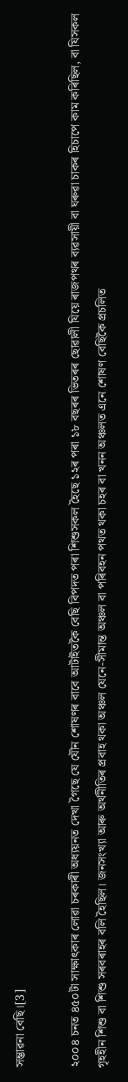সম্ভাৱনা বেছি।[3]

২০০৪ চনত ৪৫০টা সাক্ষাৎকাৰ লোৱা চৰকাৰী অধ্যয়নত দেখা গৈছে যে যৌন শোষণৰ বাবে আটাইতকৈ বেছি বিপদত পৰা শিশুসকল হৈছে ১২ৰ পৰা ১৮ বছৰৰ ভিতৰৰ ছোৱালী যিয়ে ৰাজপথৰ ব্যৱসায়ী বা ঘৰুৱা চাকৰ হিচাপে কাম কৰিছিল, বা যিসকল গৃহহীন শিশু বা শিশু সৰবৰাহৰ বলি হৈছিল। জনসংখ্যা আৰু অৰ্থনীতিৰ প্ৰবাহ থকা অঞ্চল যেনে-সীমান্ত অঞ্চল বা পৰিবহন পথত থকা চহৰ বা খনন অঞ্চলত এনে শোষণ বেছিকৈ প্ৰচলিত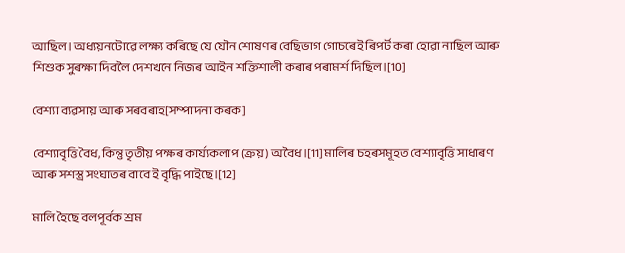আছিল। অধ্যয়নটোৱে লক্ষ্য কৰিছে যে যৌন শোষণৰ বেছিভাগ গোচৰেই ৰিপৰ্ট কৰা হোৱা নাছিল আৰু শিশুক সুৰক্ষা দিবলৈ দেশখনে নিজৰ আইন শক্তিশালী কৰাৰ পৰামৰ্শ দিছিল।[10]

বেশ্যা ব্যৱসায় আৰু সৰবৰাহ[সম্পাদনা কৰক]

বেশ্যাবৃত্তি বৈধ, কিন্তু তৃতীয় পক্ষৰ কাৰ্য্যকলাপ (ক্ৰয়) অবৈধ।[11] মালিৰ চহৰসমূহত বেশ্যাবৃত্তি সাধাৰণ আৰু সশস্ত্ৰ সংঘাতৰ বাবে ই বৃদ্ধি পাইছে।[12]

মালি হৈছে বলপূৰ্বক শ্ৰম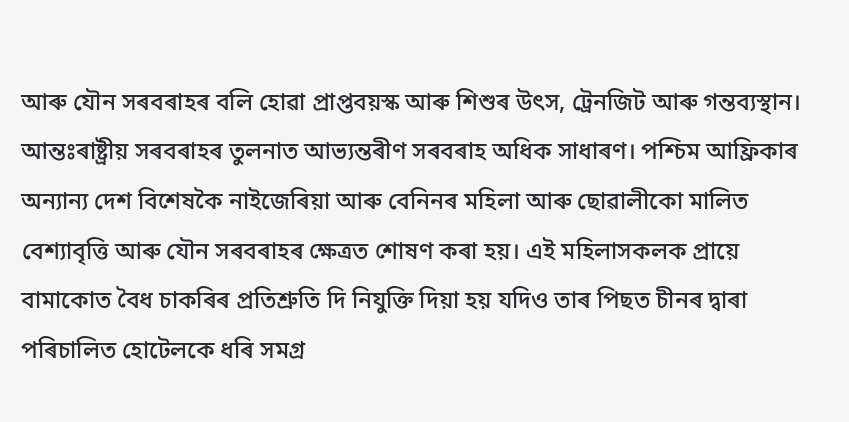আৰু যৌন সৰবৰাহৰ বলি হোৱা প্ৰাপ্তবয়স্ক আৰু শিশুৰ উৎস, ট্ৰেনজিট আৰু গন্তব্যস্থান। আন্তঃৰাষ্ট্ৰীয় সৰবৰাহৰ তুলনাত আভ্যন্তৰীণ সৰবৰাহ অধিক সাধাৰণ। পশ্চিম আফ্ৰিকাৰ অন্যান্য দেশ বিশেষকৈ নাইজেৰিয়া আৰু বেনিনৰ মহিলা আৰু ছোৱালীকো মালিত বেশ্যাবৃত্তি আৰু যৌন সৰবৰাহৰ ক্ষেত্ৰত শোষণ কৰা হয়। এই মহিলাসকলক প্ৰায়ে বামাকোত বৈধ চাকৰিৰ প্ৰতিশ্ৰুতি দি নিযুক্তি দিয়া হয় যদিও তাৰ পিছত চীনৰ দ্বাৰা পৰিচালিত হোটেলকে ধৰি সমগ্ৰ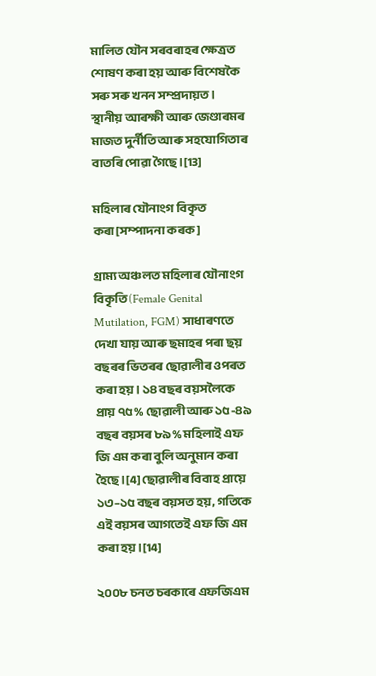মালিত যৌন সৰবৰাহৰ ক্ষেত্ৰত শোষণ কৰা হয় আৰু বিশেষকৈ সৰু সৰু খনন সম্প্ৰদায়ত। স্থানীয় আৰক্ষী আৰু জেণ্ডাৰমৰ মাজত দুৰ্নীতি আৰু সহযোগিতাৰ বাতৰি পোৱা গৈছে।[13]

মহিলাৰ যৌনাংগ বিকৃত কৰা[সম্পাদনা কৰক]

গ্ৰাম্য অঞ্চলত মহিলাৰ যৌনাংগ বিকৃতি (Female Genital Mutilation, FGM) সাধাৰণতে দেখা যায় আৰু ছমাহৰ পৰা ছয় বছৰৰ ভিতৰৰ ছোৱালীৰ ওপৰত কৰা হয়। ১৪ বছৰ বয়সলৈকে প্ৰায় ৭৫% ছোৱালী আৰু ১৫-৪৯ বছৰ বয়সৰ ৮৯% মহিলাই এফ জি এম কৰা বুলি অনুমান কৰা হৈছে।[4] ছোৱালীৰ বিবাহ প্ৰায়ে ১৩–১৫ বছৰ বয়সত হয়, গতিকে এই বয়সৰ আগতেই এফ জি এম কৰা হয়।[14]

২০০৮ চনত চৰকাৰে এফজিএম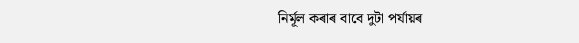নিৰ্মূল কৰাৰ বাবে দুটা পৰ্যায়ৰ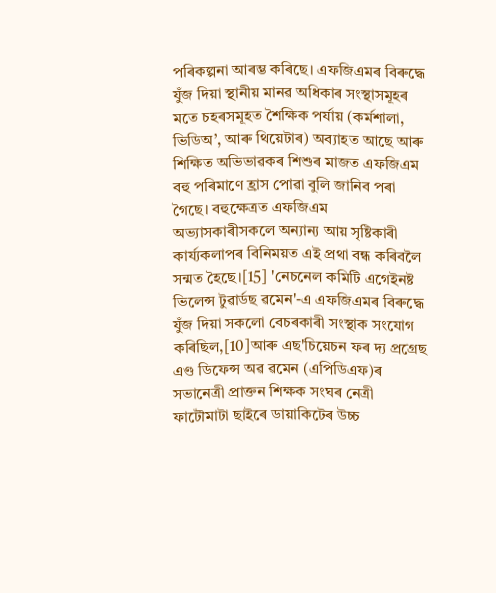পৰিকল্পনা আৰম্ভ কৰিছে। এফজিএমৰ বিৰুদ্ধে যুঁজ দিয়া স্থানীয় মানৱ অধিকাৰ সংস্থাসমূহৰ মতে চহৰসমূহত শৈক্ষিক পৰ্যায় (কৰ্মশালা, ভিডিঅ’, আৰু থিয়েটাৰ) অব্যাহত আছে আৰু শিক্ষিত অভিভাৱকৰ শিশুৰ মাজত এফজিএম বহু পৰিমাণে হ্ৰাস পোৱা বুলি জানিব পৰা গৈছে। বহুক্ষেত্ৰত এফজিএম অভ্যাসকাৰীসকলে অন্যান্য আয় সৃষ্টিকাৰী কাৰ্য্যকলাপৰ বিনিময়ত এই প্ৰথা বন্ধ কৰিবলৈ সন্মত হৈছে।[15] 'নেচনেল কমিটি এগেইনষ্ট ভিলেন্স টুৱাৰ্ডছ ৱমেন'-এ এফজিএমৰ বিৰুদ্ধে যুঁজ দিয়া সকলো বেচৰকাৰী সংস্থাক সংযোগ কৰিছিল,[10]আৰু এছ'চিয়েচন ফৰ দ্য প্ৰগ্ৰেছ এণ্ড ডিফেন্স অৱ ৱমেন (এপিডিএফ)ৰ সভানেত্ৰী প্ৰাক্তন শিক্ষক সংঘৰ নেত্ৰী ফাটৌমাটা ছাইৰে ডায়াকিটেৰ উচ্চ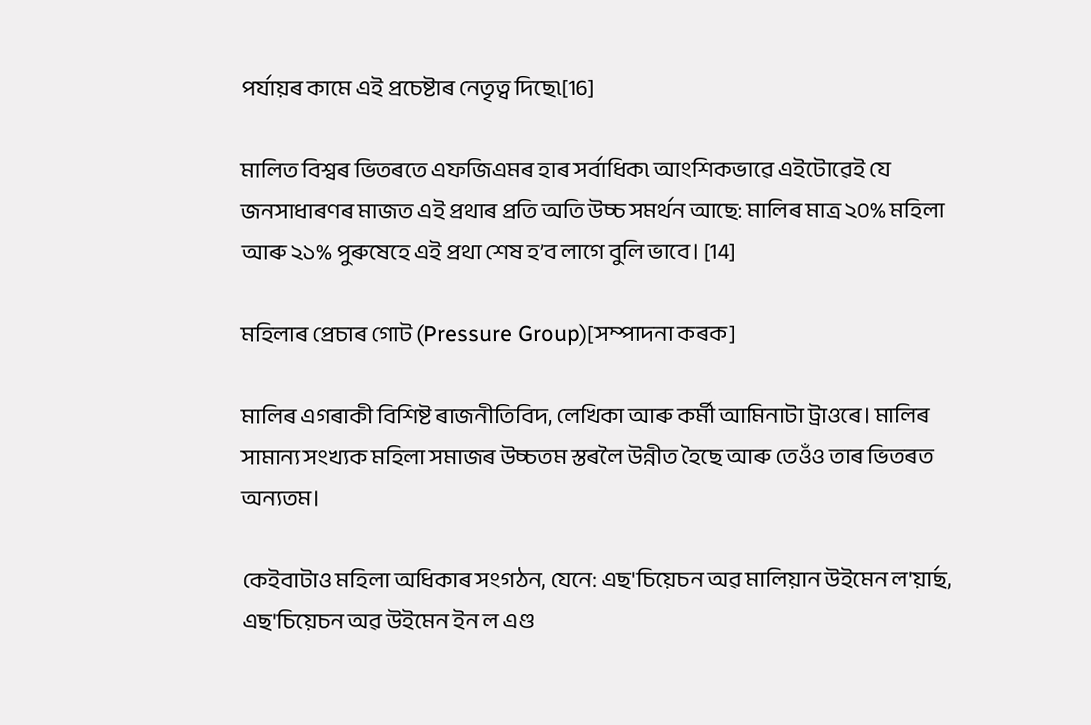পৰ্যায়ৰ কামে এই প্ৰচেষ্টাৰ নেতৃত্ব দিছে৷[16]

মালিত বিশ্বৰ ভিতৰতে এফজিএমৰ হাৰ সৰ্বাধিক৷ আংশিকভাৱে এইটোৱেই যে জনসাধাৰণৰ মাজত এই প্ৰথাৰ প্ৰতি অতি উচ্চ সমৰ্থন আছে: মালিৰ মাত্ৰ ২০% মহিলা আৰু ২১% পুৰুষেহে এই প্ৰথা শেষ হ’ব লাগে বুলি ভাবে। [14]

মহিলাৰ প্ৰেচাৰ গোট (Pressure Group)[সম্পাদনা কৰক]

মালিৰ এগৰাকী বিশিষ্ট ৰাজনীতিবিদ, লেখিকা আৰু কৰ্মী আমিনাটা ট্ৰাওৰে। মালিৰ সামান্য সংখ্যক মহিলা সমাজৰ উচ্চতম স্তৰলৈ উন্নীত হৈছে আৰু তেওঁও তাৰ ভিতৰত অন্যতম।

কেইবাটাও মহিলা অধিকাৰ সংগঠন, যেনে: এছ'চিয়েচন অৱ মালিয়ান উইমেন ল'য়াৰ্ছ, এছ'চিয়েচন অৱ উইমেন ইন ল এণ্ড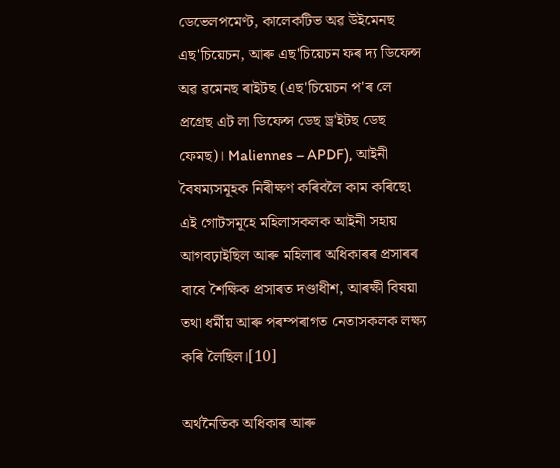ডেভেলপমেণ্ট, কালেকটিভ অৱ উইমেনছ এছ'চিয়েচন, আৰু এছ'চিয়েচন ফৰ দ্য ডিফেন্স অৱ ৱমেনছ ৰাইটছ (এছ'চিয়েচন প'ৰ লে প্ৰগ্ৰেছ এট লা ডিফেন্স ডেছ ড্ৰ'ইটছ ডেছ ফেমছ)। Maliennes – APDF), আইনী বৈষম্যসমূহক নিৰীক্ষণ কৰিবলৈ কাম কৰিছে৷ এই গোটসমূহে মহিলাসকলক আইনী সহায় আগবঢ়াইছিল আৰু মহিলাৰ অধিকাৰৰ প্ৰসাৰৰ বাবে শৈক্ষিক প্ৰসাৰত দণ্ডাধীশ, আৰক্ষী বিষয়া তথা ধৰ্মীয় আৰু পৰম্পৰাগত নেতাসকলক লক্ষ্য কৰি লৈছিল।[10]

অৰ্থনৈতিক অধিকাৰ আৰু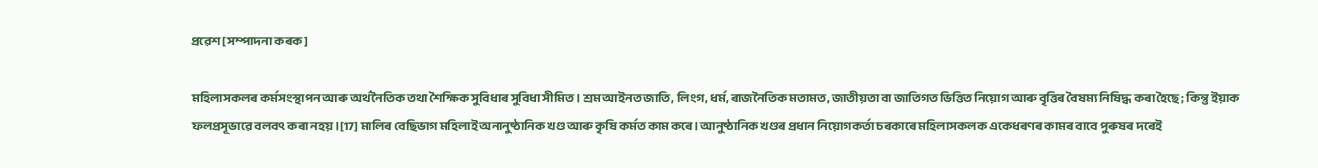প্ৰৱেশ[সম্পাদনা কৰক]

মহিলাসকলৰ কৰ্মসংস্থাপন আৰু অৰ্থনৈতিক তথা শৈক্ষিক সুবিধাৰ সুবিধা সীমিত। শ্ৰম আইনত জাতি, লিংগ, ধৰ্ম, ৰাজনৈতিক মতামত, জাতীয়তা বা জাতিগত ভিত্তিত নিয়োগ আৰু বৃত্তিৰ বৈষম্য নিষিদ্ধ কৰা হৈছে; কিন্তু ইয়াক ফলপ্ৰসূভাৱে বলবৎ কৰা নহয়।[17] মালিৰ বেছিভাগ মহিলাই অনানুষ্ঠানিক খণ্ড আৰু কৃষি কৰ্মত কাম কৰে। আনুষ্ঠানিক খণ্ডৰ প্ৰধান নিয়োগকৰ্তা চৰকাৰে মহিলাসকলক একেধৰণৰ কামৰ বাবে পুৰুষৰ দৰেই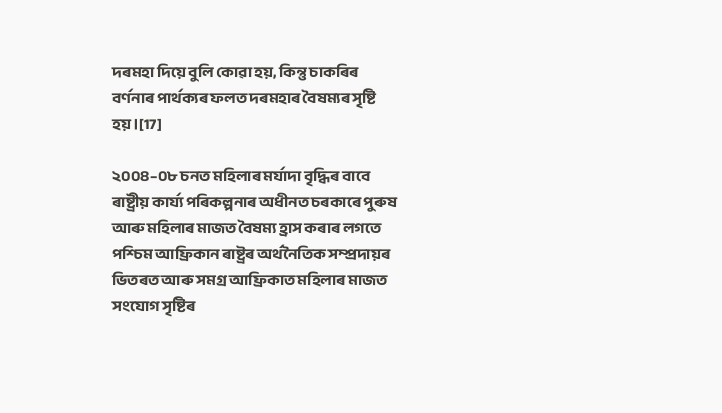দৰমহা দিয়ে বুলি কোৱা হয়, কিন্তু চাকৰিৰ বৰ্ণনাৰ পাৰ্থক্যৰ ফলত দৰমহাৰ বৈষম্যৰ সৃষ্টি হয়।[17]

২০০৪–০৮ চনত মহিলাৰ মৰ্যাদা বৃদ্ধিৰ বাবে ৰাষ্ট্ৰীয় কাৰ্য্য পৰিকল্পনাৰ অধীনত চৰকাৰে পুৰুষ আৰু মহিলাৰ মাজত বৈষম্য হ্ৰাস কৰাৰ লগতে পশ্চিম আফ্ৰিকান ৰাষ্ট্ৰৰ অৰ্থনৈতিক সম্প্ৰদায়ৰ ভিতৰত আৰু সমগ্ৰ আফ্ৰিকাত মহিলাৰ মাজত সংযোগ সৃষ্টিৰ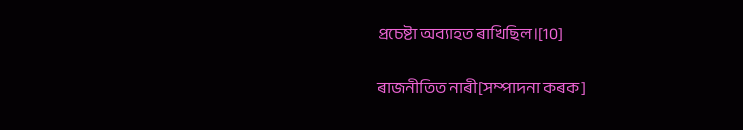প্ৰচেষ্টা অব্যাহত ৰাখিছিল।[10]

ৰাজনীতিত নাৰী[সম্পাদনা কৰক]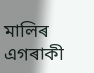মালিৰ এগৰাকী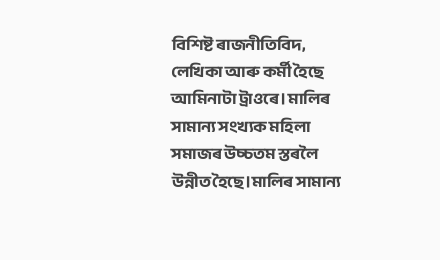বিশিষ্ট ৰাজনীতিবিদ, লেখিকা আৰু কৰ্মী হৈছে আমিনাটা ট্ৰাওৰে। মালিৰ সামান্য সংখ্যক মহিলা সমাজৰ উচ্চতম স্তৰলৈ উন্নীত হৈছে।মালিৰ সামান্য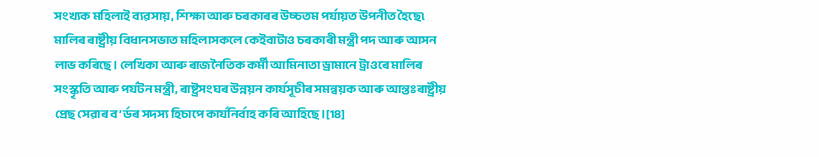সংখ্যক মহিলাই ব্যৱসায়, শিক্ষা আৰু চৰকাৰৰ উচ্চতম পৰ্যায়ত উপনীত হৈছে৷ মালিৰ ৰাষ্ট্ৰীয় বিধানসভাত মহিলাসকলে কেইবাটাও চৰকাৰী মন্ত্ৰী পদ আৰু আসন লাভ কৰিছে। লেখিকা আৰু ৰাজনৈতিক কৰ্মী আমিনাতা ড্ৰামানে ট্ৰাওৰে মালিৰ সংস্কৃতি আৰু পৰ্যটন মন্ত্ৰী, ৰাষ্ট্ৰসংঘৰ উন্নয়ন কাৰ্যসূচীৰ সমন্বয়ক আৰু আন্তঃৰাষ্ট্ৰীয় প্ৰেছ সেৱাৰ ব’ৰ্ডৰ সদস্য হিচাপে কাৰ্যনিৰ্বাহ কৰি আহিছে।[18]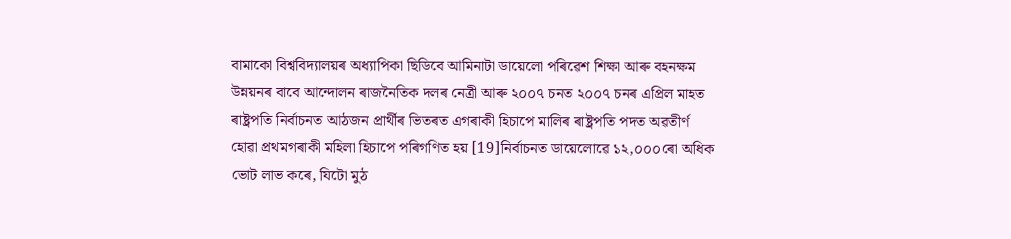বামাকো বিশ্ববিদ্যালয়ৰ অধ্যাপিকা ছিডিবে আমিনাটা ডায়েলো পৰিৱেশ শিক্ষা আৰু বহনক্ষম উন্নয়নৰ বাবে আন্দোলন ৰাজনৈতিক দলৰ নেত্ৰী আৰু ২০০৭ চনত ২০০৭ চনৰ এপ্ৰিল মাহত ৰাষ্ট্ৰপতি নিৰ্বাচনত আঠজন প্ৰাৰ্থীৰ ভিতৰত এগৰাকী হিচাপে মালিৰ ৰাষ্ট্ৰপতি পদত অৱতীৰ্ণ হোৱা প্ৰথমগৰাকী মহিলা হিচাপে পৰিগণিত হয় [19]নিৰ্বাচনত ডায়েলোৱে ১২,০০০ৰো অধিক ভোট লাভ কৰে, যিটো মুঠ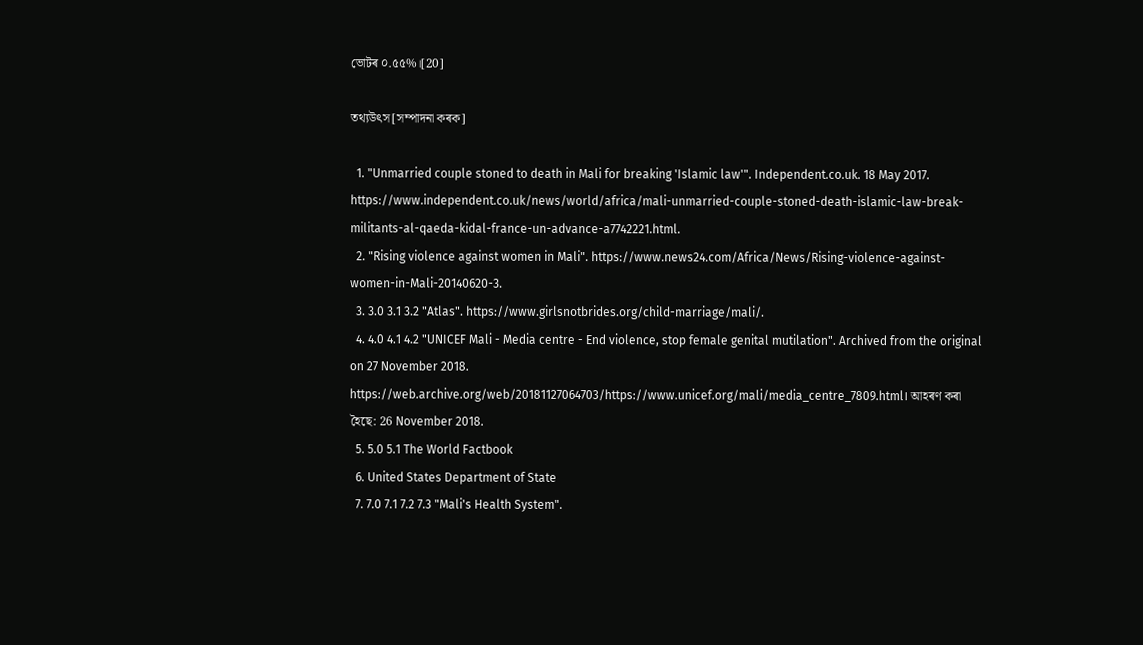ভোটৰ ০.৫৫%।[20]

তথ্যউৎস[সম্পাদনা কৰক]

  1. "Unmarried couple stoned to death in Mali for breaking 'Islamic law'". Independent.co.uk. 18 May 2017. https://www.independent.co.uk/news/world/africa/mali-unmarried-couple-stoned-death-islamic-law-break-militants-al-qaeda-kidal-france-un-advance-a7742221.html.
  2. "Rising violence against women in Mali". https://www.news24.com/Africa/News/Rising-violence-against-women-in-Mali-20140620-3.
  3. 3.0 3.1 3.2 "Atlas". https://www.girlsnotbrides.org/child-marriage/mali/.
  4. 4.0 4.1 4.2 "UNICEF Mali - Media centre - End violence, stop female genital mutilation". Archived from the original on 27 November 2018. https://web.archive.org/web/20181127064703/https://www.unicef.org/mali/media_centre_7809.html। আহৰণ কৰা হৈছে: 26 November 2018.
  5. 5.0 5.1 The World Factbook
  6. United States Department of State
  7. 7.0 7.1 7.2 7.3 "Mali's Health System".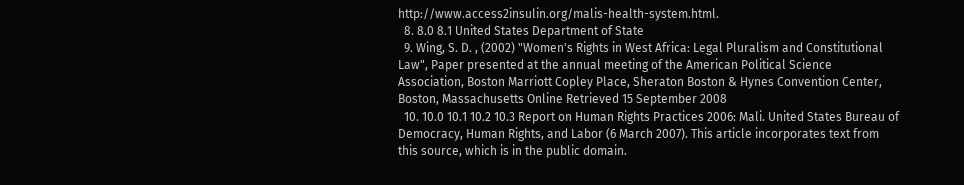http://www.access2insulin.org/malis-health-system.html.
  8. 8.0 8.1 United States Department of State
  9. Wing, S. D. , (2002) "Women's Rights in West Africa: Legal Pluralism and Constitutional Law", Paper presented at the annual meeting of the American Political Science Association, Boston Marriott Copley Place, Sheraton Boston & Hynes Convention Center, Boston, Massachusetts Online Retrieved 15 September 2008
  10. 10.0 10.1 10.2 10.3 Report on Human Rights Practices 2006: Mali. United States Bureau of Democracy, Human Rights, and Labor (6 March 2007). This article incorporates text from this source, which is in the public domain.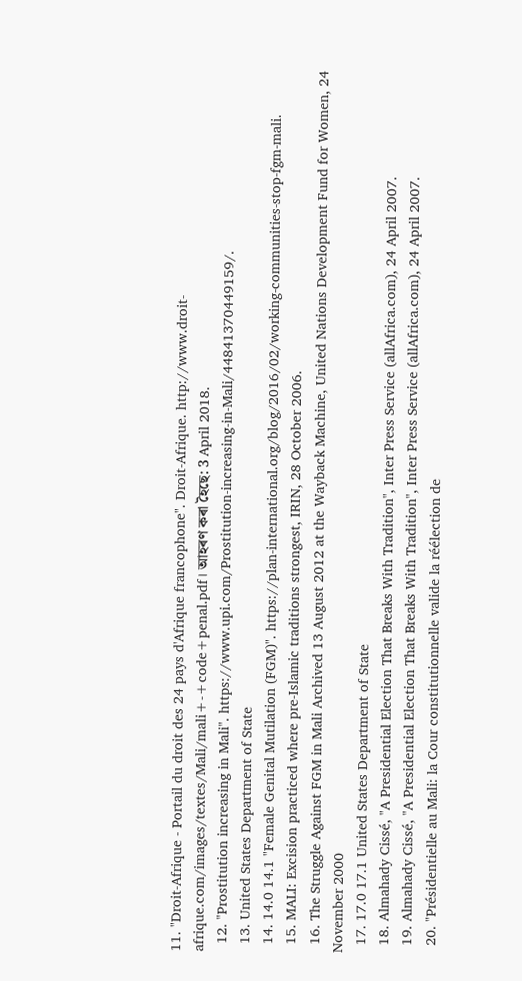11. "Droit-Afrique - Portail du droit des 24 pays d'Afrique francophone". Droit-Afrique. http://www.droit-afrique.com/images/textes/Mali/mali+-+code+penal.pdf। আহৰণ কৰা হৈছে: 3 April 2018.
  12. "Prostitution increasing in Mali". https://www.upi.com/Prostitution-increasing-in-Mali/44841370449159/.
  13. United States Department of State
  14. 14.0 14.1 "Female Genital Mutilation (FGM)". https://plan-international.org/blog/2016/02/working-communities-stop-fgm-mali.
  15. MALI: Excision practiced where pre-Islamic traditions strongest, IRIN, 28 October 2006.
  16. The Struggle Against FGM in Mali Archived 13 August 2012 at the Wayback Machine, United Nations Development Fund for Women, 24 November 2000
  17. 17.0 17.1 United States Department of State
  18. Almahady Cissé, "A Presidential Election That Breaks With Tradition", Inter Press Service (allAfrica.com), 24 April 2007.
  19. Almahady Cissé, "A Presidential Election That Breaks With Tradition", Inter Press Service (allAfrica.com), 24 April 2007.
  20. "Présidentielle au Mali: la Cour constitutionnelle valide la réélection de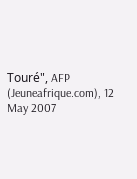Touré", AFP (Jeuneafrique.com), 12 May 2007